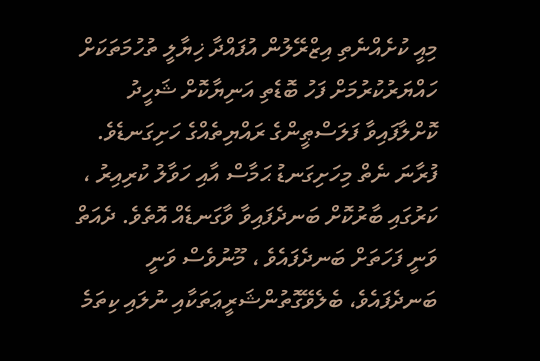މިއީ ކުށެއްނެތި އިޒްރޭލުން އުފައްދާ ޚިޔާލީ ތުހުމަތަކަށް ހައްޔަރުކުރުމަށް ފަހު ބޮޑެތި އަނިޔާކޮށް ޝަހީދު ކޮށްލާފައިވާ ފަލަސްޠީންގެ ރައްޔިތެއްގެ ހަށިގަނޑެވެ. ފުރާނަ ނެތް މިހަށިގަނޑު ޙަމާސް އާއި ހަވާލު ކުރިއިރު ، ކަރުގައި ބާރުކޮށް ބަނދެފައިވާ ވާގަނޑެއް އޮތެވެ. ދެއަތް ވަނީ ފަހަތަށް ބަނދެފައެވެ ، މޫނުވެސް ވަނީ ބަނދެފައެވެ، ބެލެވޭގޮތުންޝަރީޢަތަކާއި ނުލައި ކިތަމެ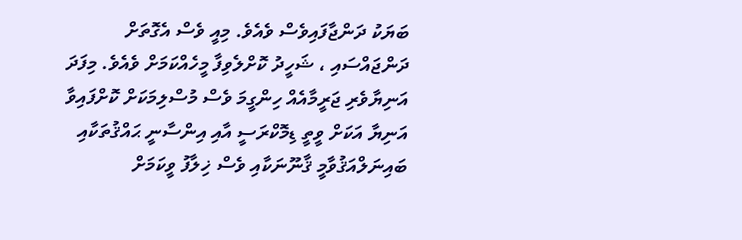ބަޔަކު ދަންޖާފައިވެސް ވެއެވެ. މިއީ ވެސް އެގޮތަށް ދަންޖައްސައި ، ޝަހީދު ކޮށްލެވިފާ މީހެއްކަމަށް ވެއެވެ. މިފަދަ އަނިޔާވެރި ޖަރީމާއެއް ހިންގީމަ ވެސް މުސްލިމަކަށް ކޮށްފައިވާ އަނިޔާ އަކަށް ވީތީ ޑިމޮކްރަސީ އާއި އިންސާނީ ޙައްޤުތަކާއި ބައިނަލްއަޤުވާމީ ޤާނޫނަކާއި ވެސް ޚިލާފު ވީކަމަށް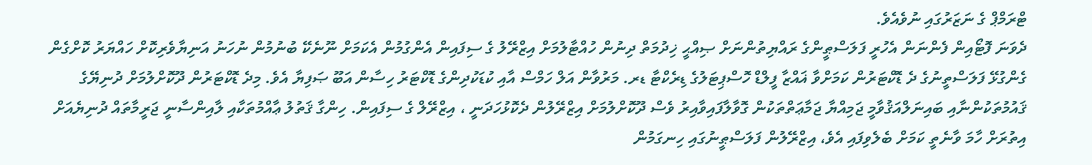ޓްރަމްޕް ގެ ނަޒަރުގައި ނުވެއެވެ.
ދެވަނަ ފޮޓޯއިން ފެންނަން އެހުރީ ފަލަސްޠީންގެ ރައްޔިތުންނަށް ޞިއްޙީ ޚިދުމަތް ދިނުން ހުއްޓާލުމަށް އިޒްރޭލު ގެ ސިފައިން އެންގުމުން އެކަމަށް ނޫނެކޭ ބުނުމުން ނުހަނު އަނިޔާވެރިކޮށް ހައްޔަރު ކޮށްގެން ގެންގުޅޭ ފަލަސްތީނުގެ ދެ ޑޮކްޓަރުން ކަމަށްވާ ޣައްޒާ ފީލްޑް ހޮސްޕިޓަލުގެ ޑިރެކްޓާ ޑރ. މަރުވާން އަލް ހަމްސް އާއި ކުޑަކުދިންގެ ޑޮކްޓަރު ހިސާން އަބޫ ޞަފިޔާ އެވެ. މިދެ ޑޮކްޓަރުން ދޫކޮށްލުމަށް ދުނިޔޭގެ ޤައުމުތަކުންނާއި ބައިނަލްއަޤުވާމީ ޖަމިއްޔާ ޖަމާޢަތްތަކުން ގޮވާލާފައިވާއިރު ވެސް ދޫކޮށްލުމަށް އިޒްރޭލުން ދެކޮޅުހަދަނީ ، އިޒްރޭލް ގެ ސިފައިން. ހިންގާ ޤަތުލު ޢާއްމުތަކާއި ލާއިންސާނީ ޖަރީމާތައް ދުނިޔެއަށް އިތުރަށް ހާމަ ވާނެތީ ކަމަށް ބެލެވިފައި އެވެ، އިޒްރޭލުން ފަލަސްޠީނުގައި ހިނގަމުން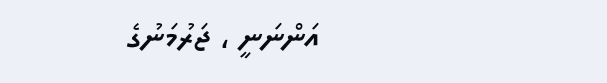އަންނަނީ ، ޖަރުމަނުގެ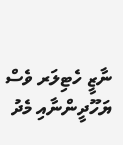ނާޒީ ހެޓިލަރ ވެސް ޔަހޫދީންނާއި މެދު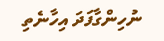ނުހިންގާފަދަ އިހާނެތި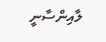ލާއިންސާނީ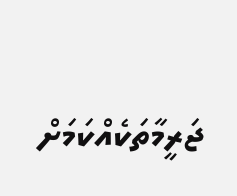ޖަރީމާތަކެއްކަމަށް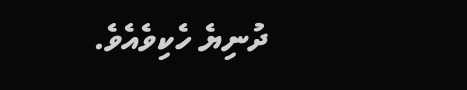ދުނިޔެ ހެކިވެއެވެ.